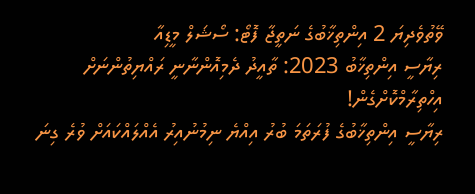ވޭތުވެދިޔަ 2 އިންތިޚާބުގެ ނަތީޖާ ފޮޓޯ: ސޯޝަލް މީޑިއާ
ރިޔާސީ އިންތިޚާބު 2023: ތާއީދު ދެމިއޮންނާނީ ރައްޔިތުންނަށް އިހްތިރާމްކޮށްގެން!
ރިޔާސީ އިންތިޚާބުގެ ފުރަތަމަ ބުރު އިއްޔެ ނިމުނުއިރު އެއްލައްކައަށް ވުރެ ގިނަ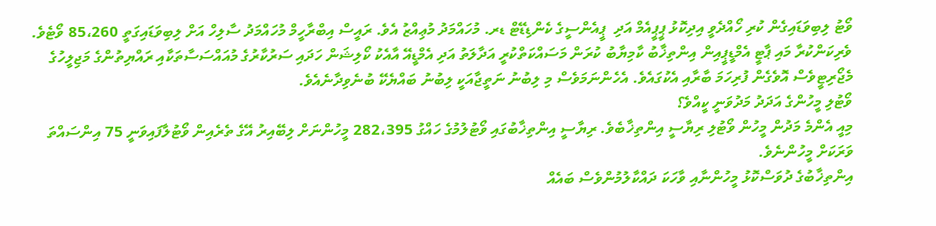ވޯޓު ލިބިވަޑައިގެން ކުރި ހޯއްދެވީ އިދިކޮޅު ޕީޕީއެމް އަދި  ޕީއެންސީގެ ކެންޑިޑޭޓް ޑރ. މުހައްމަދު މުޢިއްޒު އެވެ. ރައީސް އިބްރާހީމް މުހައްމަދު ސާލިހް އަށް ލިބިވަޑައިގަތީ 85،260 ވޯޓެވެ.
ވެރިކަންކުރާ މައި ޕާޓީ އެމްޑީޕީއިން އިންތިޚާބު ކާމިޔާބު ކުރަން މަސައްކަތްކުރީ އަދާލަތު އަދި އެމްޑީއޭ އާއެކު ކޯލިޝަން ހަދައި ސަރުކާރުގެ މުއައްސަސާތަކާއި ރައްޔިތުންގެ މަޖިލީހުގެ މެޖޯރިޓީވެސް އޮވެގެން ފުރިހަމަ ބާރާއި އެކުގައެވެ. އެހެންނަމަވެސް މި ލިބުނު ނަތީޖާއަކީ ލިބުނު ބައްޔެކޭ ބުނެވިދާނެއެވެ.
ވޯޓުލި މީހުންގެ އަދަދު މަދުވަނީ ކީއްވެ؟
މިއީ އެންމެ މަދުން މީހުން ވޯޓުލި ރިޔާސީ އިންތިޚާބެވެ. ރިޔާސީ އިންތިޚާބުގައި ވޯޓުލުމުގެ ހައްގު 282،395 މީހުންނަށް ލިބޭއިރު އޭގެ ތެރެއިން ވޯޓުލާފައިވަނީ 75 އިންސައްތަ ވަރަކަށް މީހުންނެވެ.
އިންތިޚާބުގެ ދުވަސްކޮޅު މީހުންނާއި ވާހަކަ ދައްކާލުމުންވެސް ބައެއް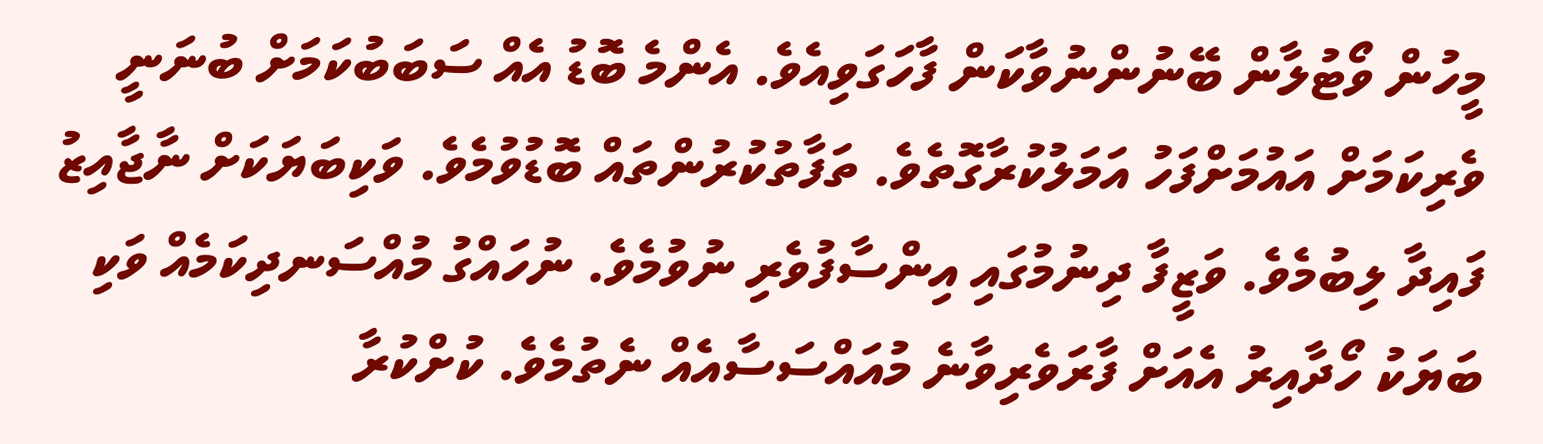މީހުން ވޯޓުލާން ބޭނުންނުވާކަން ފާހަގަވިއެވެ. އެންމެ ބޮޑު އެއް ސަބަބުކަމަށް ބުނަނީ ވެރިކަމަށް އައުމަށްފަހު އަމަލުކުރާގޮތެވެ. ތަފާތުކުރުންތައް ބޮޑުވުމެވެ. ވަކިބަޔަކަށް ނާޖާއިޒު ފައިދާ ލިބުމެވެ. ވަޒީފާ ދިނުމުގައި އިންސާފުވެރި ނުވުމެވެ. ނުހައްގު މުއްސަނދިކަމެއް ވަކި ބަޔަކު ހޯދާއިރު އެއަށް ފާރަވެރިވާނެ މުއައްސަސާއެއް ނެތުމެވެ. ކުށްކުރާ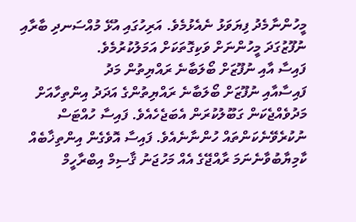މީހުންނާމެދު ފިޔަވަޅު ނެއެޅުމެވެ. އަރިހުގައި އުޅޭ މުއްސަނދި ބާރާއި ނުފޫޒުގަދަ މީހުންނަށް ވަކިގޮތަކަށް އަމަލުކުރުމެވެ.
ފައިސާ އާއި ނުފޫޒަށް ބޯލަބާނެ ރައްޔިތުން މަދު
ފައިސާއާއި ނުފޫޒަށް ބޯލަބާނެ ރައްޔިތުންގެ އަދަދު އިންތިހާއަށް މަދުވެއްޖެކަން ގަބޫލުކުރަން އެބަޖެހެއެވެ. ފައިސާ ހުއްޓަސް ނުކުރެވޭނެކަންތައް ހުންނާނެއެވެ. ފައިސާ އޮވެގެން އިންތިޚާބެއް ކާމިޔާބުވާނެނަމަ ރާއްޖޭގެ އެއް މަހުޖަނު ޤާސިމް އިބްރާހީމް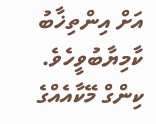އަށް އިންތިޚާބު ކާމިޔާބުވީހެވެ. ކިންގް މޭކާއެއްގެ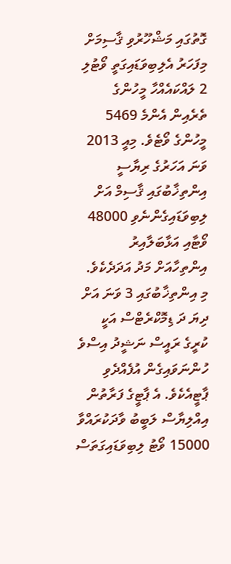ގޮތުގައި މަޝްހޫރުވި ޤާސިމަށް މިފަހަރު އެލިބިވަޑައިގަތީ ވޯޓުލި 2 ލައްކައެއްހާ މީހުންގެ ތެރެއިން އެންމެ 5469 މީހުންގެ ވޯޓެވެ. މިއީ 2013 ވަނަ އަހަރުގެ ރިޔާސީ އިންތިޚާބުގައި ޤާސިމް އަށް ލިބިވަޑައިގެންނެވި 48000 ވޯޓާއި އަޅާބަލާއިރު އިންތިހާއަށް މަދު އަދަދެކެވެ.
މި އިންތިޚާބުގައި 3 ވަނަ އަށް ދިޔަ ދަ ޑިމޮކްރެޓްސް އަކީ ކުރީގެ ރައީސް ނަޝީދު އިސްވެ ހުންނަވައިގެން އުފެއްދެވި ޕާޓީއެކެވެ. އެ ޕާޓީގެ ފަރާތުން އިއްލިޔާސް ލަބީބު ވާދަކުރައްވާ 15000 ވޯޓު ލިބިވަޑައިގަތަސް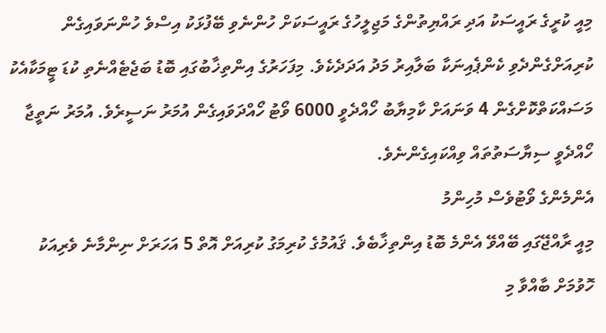މިއީ ކުރީގެ ރައީސަކު އަދި ރައްޔިތުންގެ މަޖިލީހުގެ ރައީސަކަށް ހުންނެވި ބޭފުޅަކު އިސްވެ ހުންނަވައިގެން ކުރިއަށްގެންދެވި ކެންޕެއިނަކާ ބަލާއިރު މަދު އަދަދެކެވެ. މިފަހަރުގެ އިންތިޚާބުގައި ބޮޑު ބަޖެޓެއްނެތި ކުޑަ ޓީމަކާއެކު މަސައްކަތްކޮށްގެން 4 ވަނައަށް ކާމިޔާބު ހޯއްދެވީ 6000 ވޯޓު ހޯއްދަވައިގެން އުމަރު ނަސީރެވެ. އުމަރު ނަތީޖާ ހޯއްދެވީ ސިޔާސަތުތައް ވިއްކައިގެންނެވެ.
އެންމެންގެ ވޯޓުވެސް މުހިންމު
މިއީ ރާއްޖޭގައި ބޭއްވޭ އެންމެ ބޮޑު އިންތިޚާބެވެ. ޤައުމުގެ ކުރިމަގު ކުރިއަށް އޮތް 5 އަހަރަށް ނިންމާނެ ވެރިއަކު ހޮވުމަށް ބާއްވާ މި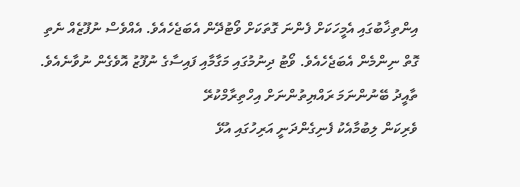އިންތިޚާބުގައި އެމީހަކަށް ފެންނަ ގޮތަކަށް ވޯޓުދޭން އެބަޖެހެއެވެ. އެއްވެސް ނުފޫޒެއް ނެތި ގޮތް ނިންމެން އެބަޖެހެއެވެ. ވޯޓު ދިނުމުގައި މަގާމާއި ފައިސާގެ ނުފޫޒު އޮވެގެން ނުވާނެއެވެ.
ތާއީދު ބޭނުންނަމަ ރައްޔިތުންނަށް އިހްތިރާމްކުރޭ
ވެރިކަން ލިބުމާއެކު ފެނިގެންދަނީ އަރިހުގައި އުޅޭ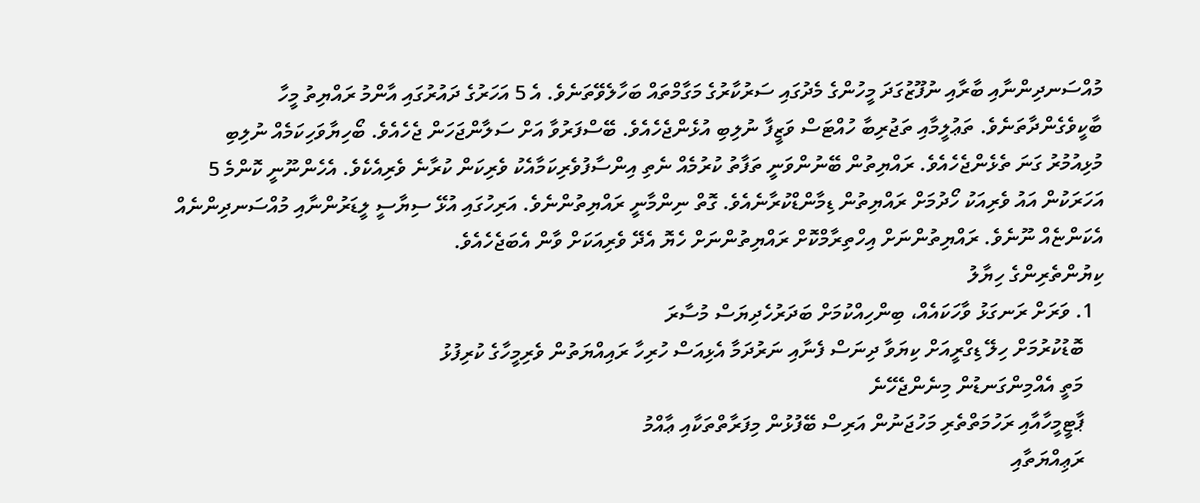މުއްސަނދިންނާއި ބާރާއި ނުފޫޒުގަދަ މީހުންގެ މެދުގައި ސަރުކާރުގެ މަގާމްތައް ބަހާލެވޭތަނެވެ. އެ 5 އަހަރުގެ ދައުރުގައި އާންމު ރައްޔިތު މީހާ ބާކީވެގެންދާތަނެވެ. ތަޢުލީމާއި ތަޖުރިބާ ހުއްޓަސް ވަޒީފާ ނުލިބި އުޅެންޖެހެއެވެ. ބޭސްފަރުވާ އަށް ސަލާންޖަހަން ޖެހެއެވެ. ބޯހިޔާވަހިކަމެއް ނުލިބި މުޅިއުމުރު ގަނަ ތެޅެންޖެހެއެވެ. ރައްޔިތުން ބޭނުންވަނީ ތަފާތު ކުރުމެއް ނެތި އިންސާފުވެރިކަމާއެކު ވެރިކަން ކުރާނެ ވެރިއެކެވެ. އެހެންނޫނީ ކޮންމެ 5 އަހަރަކުން އައު ވެރިއަކު ހޯދުމަށް ރައްޔިތުން ޑިމާންޑްކުރާނެއެވެ. ގޮތް ނިންމާނީ ރައްޔިތުންނެވެ. އަރިހުގައި އުޅޭ ސިޔާސީ ލީޑަރުންނާއި މުއްސަނދިންނެއް އެކަންޏެއް ނޫނެވެ. ރައްޔިތުންނަށް އިހްތިރާމްކޮށް ރައްޔިތުންނަށް ހެޔޮ އެދޭ ވެރިއަކަށް ވާން އެބަޖެހެއެވެ.
ކިޔުންތެރިންގެ ހިޔާލު
  1. ވަރަށް ރަނގަޅު ވާހަކައެއް، ބިންހިއްކުމަށް ބަދަރުހެދިޔަސް މުސާރަ
    ބޮޑުކުރުމަށް ހިލޭ ޑިގްރީއަށް ކިޔަވާ ދިނަސް ފެނާއި ނަރުދަމާ އެޅިއަސް ހުރިހާ ރައިއްޔަތުން ވެރިމީހާގެ ކުރިފުޅު
    މަތީ އެއްމިންގަނޑުން މިނެންޖެހޭނެ
    ޕާޓީމީހާއާއި ރަހުމަތްތެރި މަހުޖަނުން އަރިސް ބޭފުޅުން މިފަރާތްތަކާއި ޢާއްމު
    ރަޢިއްޔަތާއި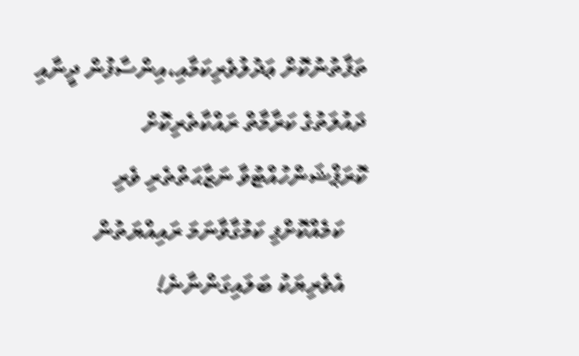ތަފާތުނުކޮށް ޢަދުލުވެރިކަމާއި،އިންސާފުން ދީނާއި ދައުލަތުގެ ކަރާމާތް ރައްކާތެރިކޮށް ކޮރަޕްޝަންހުއްޓުވާ ނަޒާޙަތްތެރި ވެރި
    ކަމެއްކޮށްފި ކަމުގާވާނަމަ ރައިއްޔަތުން
    އެވެރިޔަކު ބަލައިގަންނާނެ!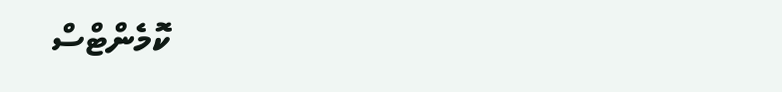ކޮމެންޓްސް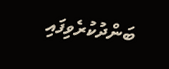ބަންދުކުރެވިފައި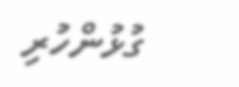ގުޅުންހުރި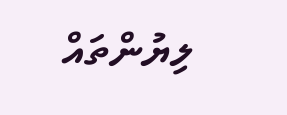ލިޔުންތައް